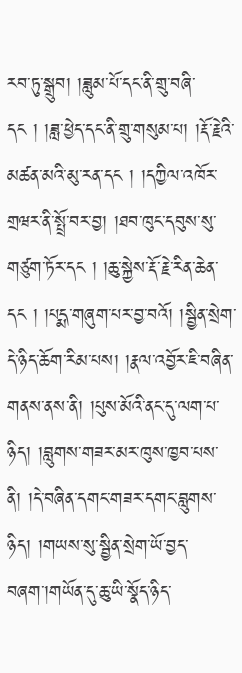རབ་ཏུ་སྒྲུབ། །ཟླུམ་པོ་དང་ནི་གྲུ་བཞི་དང ། །ཟླ་ཕྱེད་དང་ནི་གྲུ་གསུམ་པ། །རྡོ་རྗེའི་མཚན་མའི་མུ་རན་དང ། །དཀྱིལ་འཁོར་གྲཝར་ནི་སྤྲོ་བར་བྱ། །ཐབ་ཁུང་དབུས་སུ་གཙུག་ཏོར་དང ། །ཆུ་སྐྱེས་རྡོ་རྗེ་རིན་ཆེན་དང ། །པདྨ་གཞུག་པར་བྱ་བའོ། །སྦྱིན་སྲེག་དེ་ཉིད་ཆོག་རིམ་པས། །རྣལ་འབྱོར་ཇི་བཞིན་གནས་ནས་ནི། །པུས་མོའི་ནང་དུ་ལག་པ་ཉིད། །བླུགས་གཟར་མར་ཁུས་ཁྱབ་པས་ནི། །དེ་བཞིན་དགང་གཟར་དགང་བླུགས་ཉིད། །གཡས་སུ་སྦྱིན་སྲེག་ཡོ་བྱད་བཞག་།གཡོན་དུ་ཆུ་ཡི་སྣོད་ཉིད་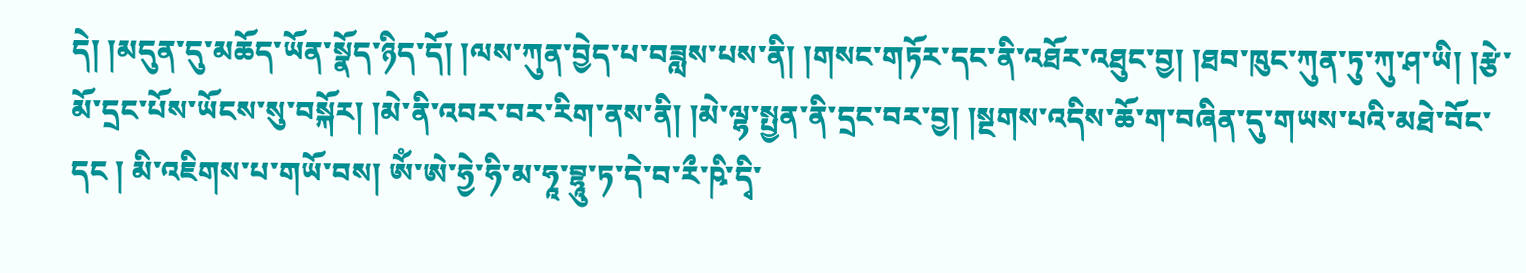དེ། །མདུན་དུ་མཆོད་ཡོན་སྣོད་ཉིད་དོ། །ལས་ཀུན་བྱེད་པ་བཟླས་པས་ནི། །གསང་གཏོར་དང་ནི་འཐོར་འཐུང་བྱ། །ཐབ་ཁུང་ཀུན་ཏུ་ཀུ་ཤ་ཡི། །རྩེ་མོ་དྲང་པོས་ཡོངས་སུ་བསྐོར། །མེ་ནི་འབར་བར་རིག་ནས་ནི། །མེ་ལྷ་སྤྱན་ནི་དྲང་བར་བྱ། །སྔགས་འདིས་ཆོ་ག་བཞིན་དུ་གཡས་པའི་མཐེ་བོང་དང ། མི་འཇིགས་པ་གཡོ་བས། ཨོཾ་ཨེ་ཧྱེ་ཧི་མ་ཧཱ་བྷཱུ་ཏ་དེ་བ་རྀ་ཥི་དྭི་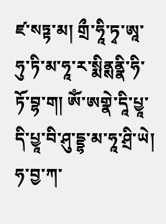ཛ་སཏྟ་མ། གྲྀ་ཧཱི་ཏྭ་ཨཱ་ཧུ་ཏི་མ་ཧཱ་ར་སྨིནྶནྣི་ཧི་ཏོ་བྷ་ག། ཨོཾ་ཨགྣེ་དཱི་པྱཱ་དི་པྱཱ་བི་ཤུ་དྡྷ་མ་ཧཱ་ཤྲི་ཡེ། ཧ་བྱ་ཀ་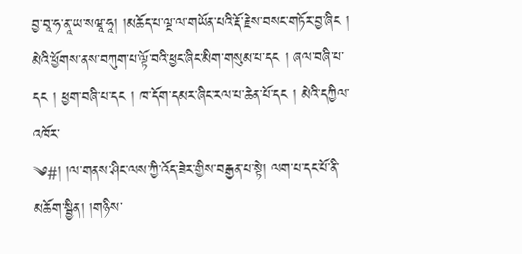བྱ་བཱ་ཧ་ནཱ་ཡ་སཝཱ་ཧཱ། །མཆོད་པ་ལྔ་ལ་གཡོན་པའི་རྡོ་རྗེས་བསང་གཏོར་བྱ་ཞིང ། མེའི་ཕྱོགས་ནས་བཀུག་པ་ལྟོ་བའི་ཕྱང་ཞིང་མིག་གསུམ་པ་དང ། ཞལ་བཞི་པ་དང ། ཕྱག་བཞི་པ་དང ། ཁ་དོག་དམར་ཞིང་རལ་པ་ཆེན་པོ་དང ། མེའི་དཀྱིལ་འཁོར་
༄#། །ལ་གནས་ཤིང་ལས་ཀྱི་འོད་ཟེར་གྱིས་བརྒྱན་པ་སྟེ། ལག་པ་དང་པོ་ནི་མཆོག་སྦྱིན། །གཉིས་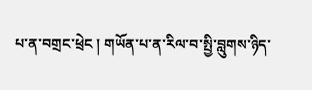པ་ན་བགྲང་ཕྲེང ། གཡོན་པ་ན་རིལ་བ་སྤྱི་བླུགས་ཉིད་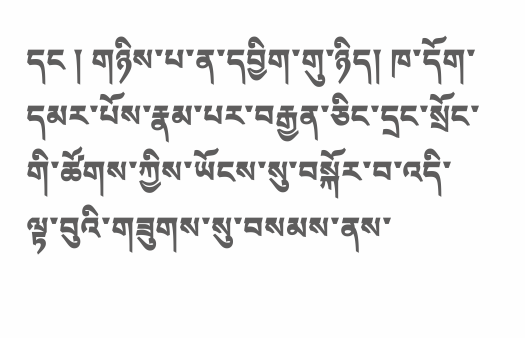དང ། གཉིས་པ་ན་དབྱིག་གུ་ཉིད། ཁ་དོག་དམར་པོས་རྣམ་པར་བརྒྱན་ཅིང་དྲང་སྲོང་གི་ཚོགས་ཀྱིས་ཡོངས་སུ་བསྐོར་བ་འདི་ལྟ་བུའི་གཟུགས་སུ་བསམས་ནས་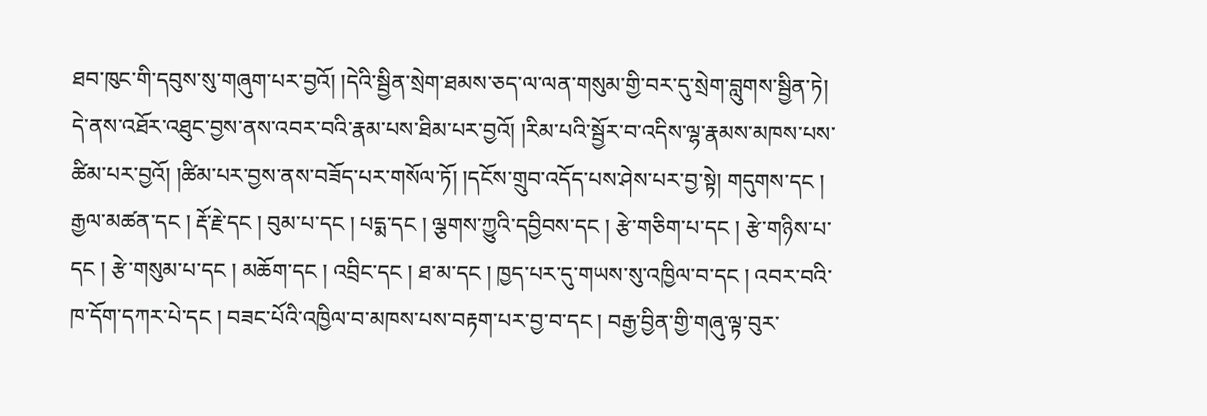ཐབ་ཁུང་གི་དབུས་སུ་གཞུག་པར་བྱའོ། །དེའི་སྦྱིན་སྲེག་ཐམས་ཅད་ལ་ལན་གསུམ་གྱི་བར་དུ་སྲེག་བླུགས་སྦྱིན་ཏེ། དེ་ནས་འཐོར་འཐུང་བྱས་ནས་འབར་བའི་རྣམ་པས་ཐིམ་པར་བྱའོ། །རིམ་པའི་སྦྱོར་བ་འདིས་ལྷ་རྣམས་མཁས་པས་ཚིམ་པར་བྱའོ། །ཚིམ་པར་བྱས་ནས་བཟོད་པར་གསོལ་ཏོ། །དངོས་གྲུབ་འདོད་པས་ཤེས་པར་བྱ་སྟེ། གདུགས་དང ། རྒྱལ་མཚན་དང ། རྡོ་རྗེ་དང ། བུམ་པ་དང ། པདྨ་དང ། ལྕགས་ཀྱུའི་དབྱིབས་དང ། རྩེ་གཅིག་པ་དང ། རྩེ་གཉིས་པ་དང ། རྩེ་གསུམ་པ་དང ། མཆོག་དང ། འབྲིང་དང ། ཐ་མ་དང ། ཁྱད་པར་དུ་གཡས་སུ་འཁྱིལ་བ་དང ། འབར་བའི་ཁ་དོག་དཀར་པེ་དང ། བཟང་པོའི་འཁྱིལ་བ་མཁས་པས་བརྟག་པར་བྱ་བ་དང ། བརྒྱ་བྱིན་གྱི་གཞུ་ལྟ་བུར་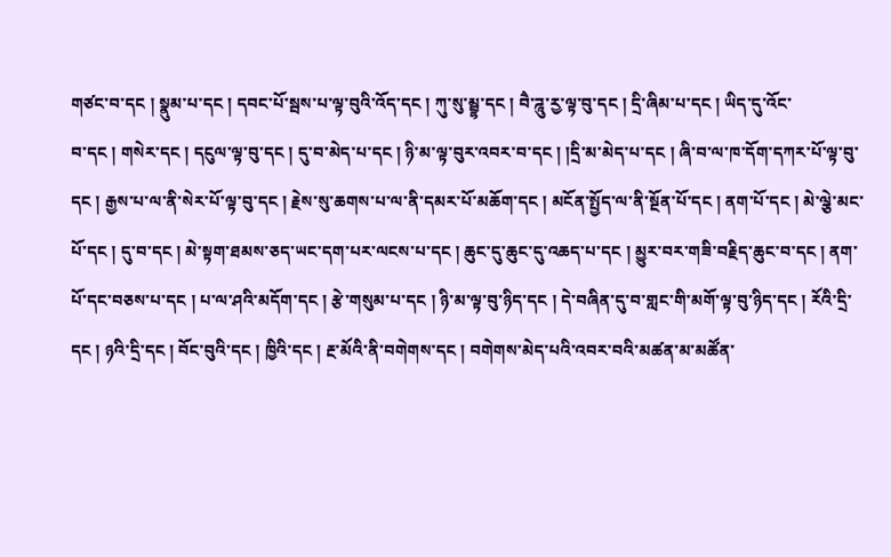གཙང་བ་དང ། སྣུམ་པ་དང ། དབང་པོ་སྦས་པ་ལྟ་བུའི་འོད་དང ། ཀུ་སུ་མྦྷ་དང ། བཻ་ཌཱུ་རྱ་ལྟ་བུ་དང ། དྲི་ཞིམ་པ་དང ། ཡིད་དུ་འོང་
བ་དང ། གསེར་དང ། དངུལ་ལྟ་བུ་དང ། དུ་བ་མེད་པ་དང ། ཉི་མ་ལྟ་བུར་འབར་བ་དང ། །དྲི་མ་མེད་པ་དང ། ཞི་བ་ལ་ཁ་དོག་དཀར་པོ་ལྟ་བུ་དང ། རྒྱས་པ་ལ་ནི་སེར་པོ་ལྟ་བུ་དང ། རྗེས་སུ་ཆགས་པ་ལ་ནི་དམར་པོ་མཆོག་དང ། མངོན་སྤྱོད་ལ་ནི་སྔོན་པོ་དང ། ནག་པོ་དང ། མེ་ལྕེ་མང་པོ་དང ། དུ་བ་དང ། མེ་སྟག་ཐམས་ཅད་ཡང་དག་པར་ལངས་པ་དང ། ཆུང་དུ་ཆུང་དུ་འཆད་པ་དང ། མྱུར་བར་གཟི་བརྗིད་ཆུང་བ་དང ། ནག་པོ་དང་བཅས་པ་དང ། པ་ལ་ཤའི་མདོག་དང ། རྩེ་གསུམ་པ་དང ། ཉི་མ་ལྟ་བུ་ཉིད་དང ། དེ་བཞིན་དུ་བ་གླང་གི་མགོ་ལྟ་བུ་ཉིད་དང ། རོའི་དྲི་དང ། ཉའི་དྲི་དང ། བོང་བུའི་དང ། ཁྱིའི་དང ། རྔ་མོའི་ནི་བགེགས་དང ། བགེགས་མེད་པའི་འབར་བའི་མཚན་མ་མཚོན་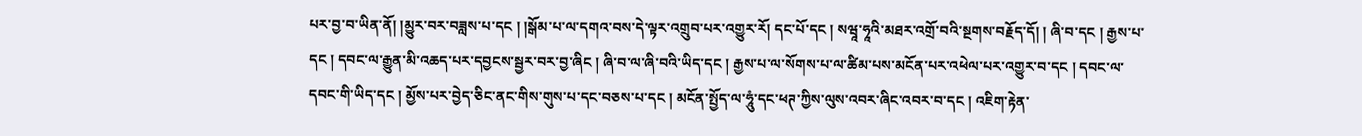པར་བྱ་བ་ཡིན་ནོ། །མྱུར་བར་བཟླས་པ་དང ། །སྒོམ་པ་ལ་དགའ་བས་དེ་ལྟར་འགྲུབ་པར་འགྱུར་རོ། དང་པོ་དང ། སཝཱ་ཧཱའི་མཐར་འགྲོ་བའི་སྔགས་བརྗོད་དོ། ། ཞི་བ་དང ། རྒྱས་པ་དང ། དབང་ལ་རྒྱུན་མི་འཆད་པར་དབྱངས་སྦྱར་བར་བྱ་ཞིང ། ཞི་བ་ལ་ཞི་བའི་ཡིད་དང ། རྒྱས་པ་ལ་སོགས་པ་ལ་ཚིམ་པས་མངོན་པར་འཕེལ་པར་འགྱུར་བ་དང ། དབང་ལ་དབང་གི་ཡིད་དང ། མྱོས་པར་བྱེད་ཅིང་ནང་གིས་གུས་པ་དང་བཅས་པ་དང ། མངོན་སྤྱོད་ལ་ཧཱུཾ་དང་ཕཊ་ཀྱིས་ལུས་འབར་ཞིང་འབར་བ་དང ། འཇིག་རྟེན་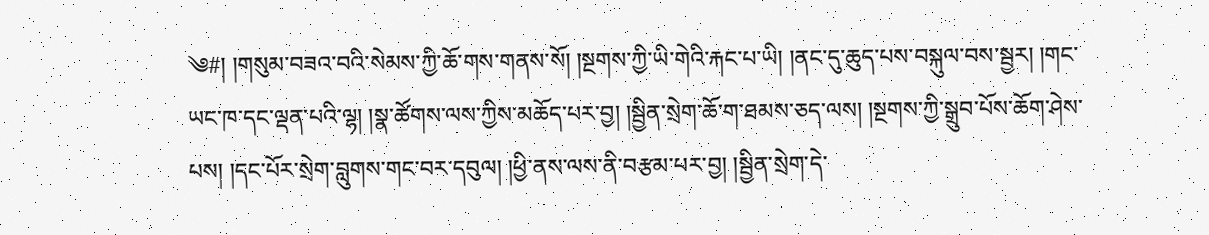༄#། །གསུམ་བཟའ་བའི་སེམས་ཀྱི་ཆོ་གས་གནས་སོ། །སྔགས་ཀྱི་ཡི་གེའི་རྐང་པ་ཡི། །ནང་དུ་ཆུད་པས་བསྐུལ་བས་སྦྱར། །གང་ཡང་ཁ་དང་ལྡན་པའི་ལྷ། །སྣ་ཚོགས་ལས་ཀྱིས་མཆོད་པར་བྱ། །སྦྱིན་སྲེག་ཆོ་ག་ཐམས་ཅད་ལས། །སྔགས་ཀྱི་སྒྲུབ་པོས་ཆོག་ཤེས་པས། །དང་པོར་སྲེག་བླུགས་གང་བར་དབུལ། །ཕྱི་ནས་ལས་ནི་བརྩམ་པར་བྱ། །སྦྱིན་སྲེག་དེ་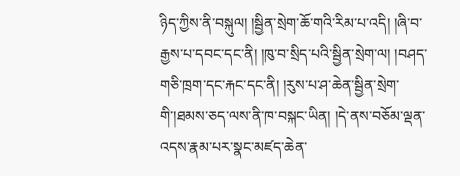ཉིད་ཀྱིས་ནི་བསྐུལ། །སྦྱིན་སྲེག་ཆོ་གའི་རིམ་པ་འདི། །ཞི་བ་རྒྱས་པ་དབང་དང་ནི། །ཁུ་བ་སྲིད་པའི་སྦྱིན་སྲེག་ལ། །བཤད་གཅི་ཁྲག་དང་རྐང་དང་ནི། །རུས་པ་ཤ་ཆེན་སྦྱིན་སྲེག་གི་།ཐམས་ཅད་ལས་ནི་ཁ་བསྐང་ཡིན། །དེ་ནས་བཅོམ་ལྡན་འདས་རྣམ་པར་སྣང་མཛད་ཆེན་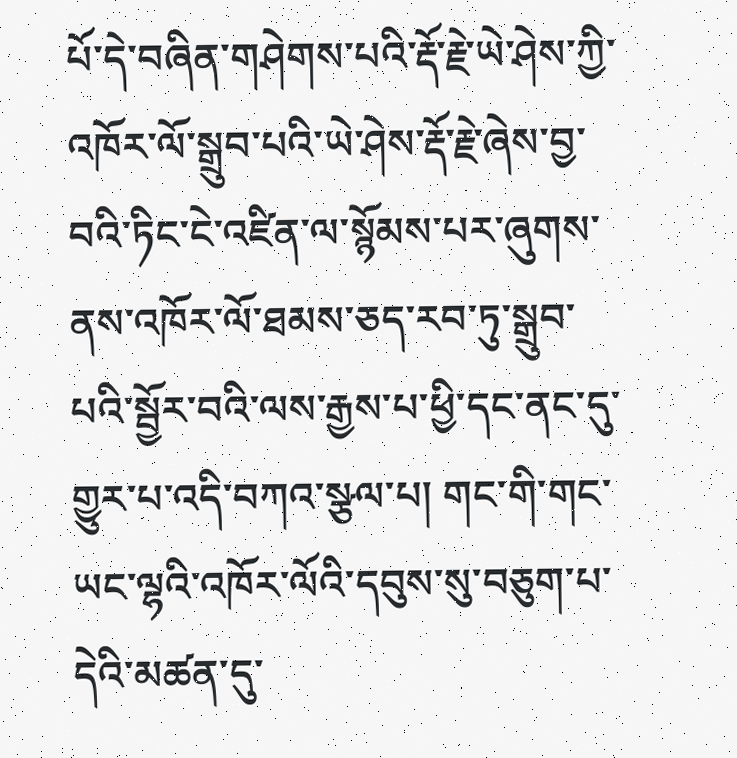པོ་དེ་བཞིན་གཤེགས་པའི་རྡོ་རྗེ་ཡེ་ཤེས་ཀྱི་འཁོར་ལོ་སྒྲུབ་པའི་ཡེ་ཤེས་རྡོ་རྗེ་ཞེས་བྱ་བའི་ཏིང་ངེ་འཛིན་ལ་སྙོམས་པར་ཞུགས་ནས་འཁོར་ལོ་ཐམས་ཅད་རབ་ཏུ་སྒྲུབ་པའི་སྦྱོར་བའི་ལས་རྒྱས་པ་ཕྱི་དང་ནང་དུ་གྱུར་པ་འདི་བཀའ་སྩལ་པ། གང་གི་གང་ཡང་ལྷའི་འཁོར་ལོའི་དབུས་སུ་བཅུག་པ་དེའི་མཚན་དུ་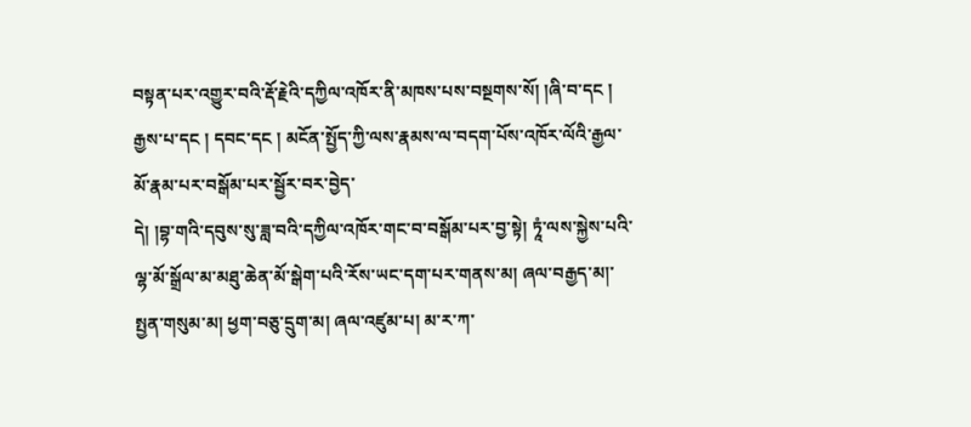བསྟན་པར་འགྱུར་བའི་རྡོ་རྗེའི་དཀྱིལ་འཁོར་ནི་མཁས་པས་བསྔགས་སོ། །ཞི་བ་དང ། རྒྱས་པ་དང ། དབང་དང ། མངོན་སྤྱོད་ཀྱི་ལས་རྣམས་ལ་བདག་པོས་འཁོར་ལོའི་རྒྱལ་མོ་རྣམ་པར་བསྒོམ་པར་སྦྱོར་བར་བྱེད་
དེ། །བྷ་གའི་དབུས་སུ་ཟླ་བའི་དཀྱིལ་འཁོར་གང་བ་བསྒོམ་པར་བྱ་སྟེ། ཏཱཾ་ལས་སྐྱེས་པའི་ལྷ་མོ་སྒྲོལ་མ་མཐུ་ཆེན་མོ་སྒེག་པའི་རོས་ཡང་དག་པར་གནས་མ། ཞལ་བརྒྱད་མ།་སྤྱན་གསུམ་མ། ཕྱག་བཅུ་དྲུག་མ། ཞལ་འཛུམ་པ། མ་ར་ཀ་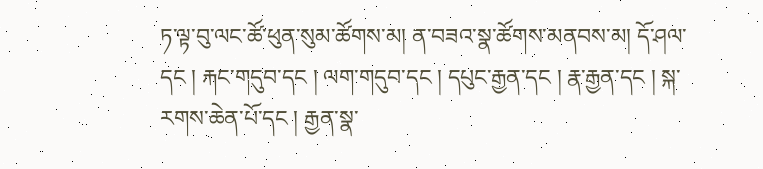ཏ་ལྟ་བུ་ལང་ཚོ་ཕུན་སུམ་ཚོགས་མ། ན་བཟའ་སྣ་ཚོགས་མནབས་མ། དོ་ཤལ་དང ། རྐང་གདུབ་དང ། ལག་གདུབ་དང ། དཔུང་རྒྱན་དང ། རྣ་རྒྱན་དང ། སྐ་རགས་ཆེན་པོ་དང ། རྒྱན་སྣ་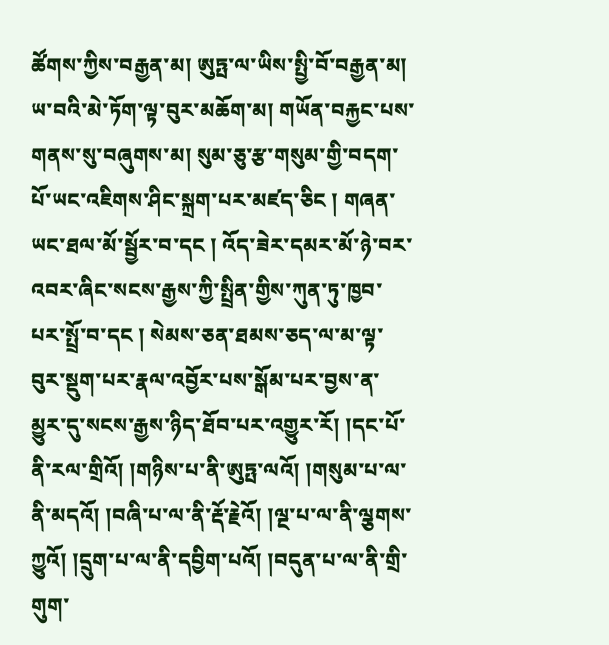ཚོགས་ཀྱིས་བརྒྱན་མ། ཨུཏྤ་ལ་ཡིས་སྤྱི་བོ་བརྒྱན་མ། ཡ་བའི་མེ་ཏོག་ལྟ་བུར་མཆོག་མ། གཡོན་བརྐྱང་པས་གནས་སུ་བཞུགས་མ། སུམ་ཅུ་རྩ་གསུམ་གྱི་བདག་པོ་ཡང་འཇིགས་ཤིང་སྐྲག་པར་མཛད་ཅིང ། གཞན་ཡང་ཐལ་མོ་སྦྱོར་བ་དང ། འོད་ཟེར་དམར་མོ་ཉེ་བར་འབར་ཞིང་སངས་རྒྱས་ཀྱི་སྤྲིན་གྱིས་ཀུན་ཏུ་ཁྱབ་པར་སྤྲོ་བ་དང ། སེམས་ཅན་ཐམས་ཅད་ལ་མ་ལྟ་བུར་སྡུག་པར་རྣལ་འབྱོར་པས་སྒོམ་པར་བྱས་ན་མྱུར་དུ་སངས་རྒྱས་ཉིད་ཐོབ་པར་འགྱུར་རོ། །དང་པོ་ནི་རལ་གྲིའོ། །གཉིས་པ་ནི་ཨུཏྤ་ལའོ། །གསུམ་པ་ལ་ནི་མདའོ། །བཞི་པ་ལ་ནི་རྡོ་རྗེའོ། །ལྔ་པ་ལ་ནི་ལྕགས་ཀྱུའོ། །དྲུག་པ་ལ་ནི་དབྱིག་པའོ། །བདུན་པ་ལ་ནི་གྲི་གུག་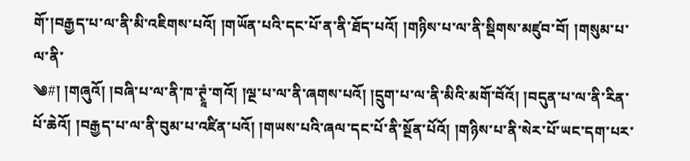གོ་།བརྒྱད་པ་ལ་ནི་མི་འཇིགས་པའོ། །གཡོན་པའི་དང་པོ་ན་ནི་ཐོད་པའོ། །གཉིས་པ་ལ་ནི་སྡིགས་མཛུབ་བོ། །གསུམ་པ་ལ་ནི་
༄#། །གཞུའོ། །བཞི་པ་ལ་ནི་ཁ་ཊྭཱཾ་གའོ། །ལྔ་པ་ལ་ནི་ཞགས་པའོ། །དྲུག་པ་ལ་ནི་མིའི་མགོ་བོའོ། །བདུན་པ་ལ་ནི་རིན་པོ་ཆེའོ། །བརྒྱད་པ་ལ་ནི་བུམ་པ་འཛིན་པའོ། །གཡས་པའི་ཞལ་དང་པོ་ནི་སྔོན་པོའོ། །གཉིས་པ་ནི་སེར་པོ་ཡང་དག་པར་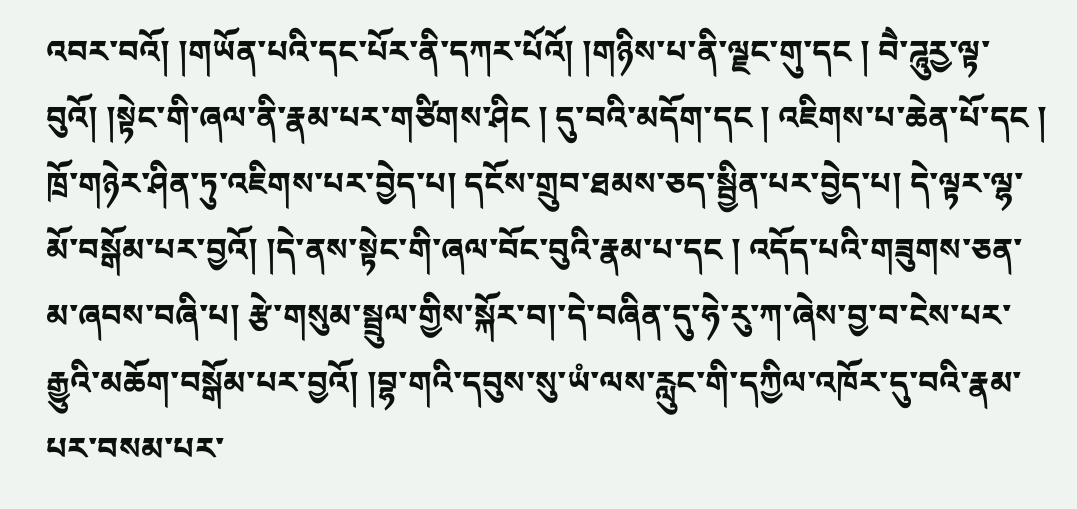འབར་བའོ། །གཡོན་པའི་དང་པོར་ནི་དཀར་པོའོ། །གཉིས་པ་ནི་ལྗང་གུ་དང ། བཻ་ཌཱུརྱ་ལྟ་བུའོ། །སྟེང་གི་ཞལ་ནི་རྣམ་པར་གཙིགས་ཤིང ། དུ་བའི་མདོག་དང ། འཇིགས་པ་ཆེན་པོ་དང ། ཁྲོ་གཉེར་ཤིན་ཏུ་འཇིགས་པར་བྱེད་པ། དངོས་གྲུབ་ཐམས་ཅད་སྦྱིན་པར་བྱེད་པ། དེ་ལྟར་ལྷ་མོ་བསྒོམ་པར་བྱའོ། །དེ་ནས་སྟེང་གི་ཞལ་བོང་བུའི་རྣམ་པ་དང ། འདོད་པའི་གཟུགས་ཅན་མ་ཞབས་བཞི་པ། རྩེ་གསུམ་སྦྲུལ་གྱིས་སྐོར་བ།་དེ་བཞིན་དུ་ཧེ་རུ་ཀ་ཞེས་བྱ་བ་ངེས་པར་རྒྱུའི་མཆོག་བསྒོམ་པར་བྱའོ། །བྷ་གའི་དབུས་སུ་ཡཾ་ལས་རླུང་གི་དཀྱིལ་འཁོར་དུ་བའི་རྣམ་པར་བསམ་པར་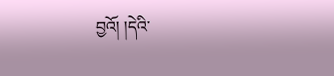བྱའོ། །དེའི་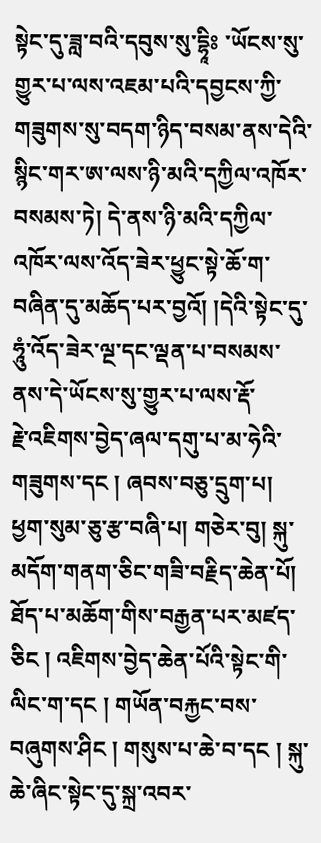སྟེང་དུ་ཟླ་བའི་དབུས་སུ་དྷཱིཿ ་ཡོངས་སུ་གྱུར་པ་ལས་འཇམ་པའི་དབྱངས་ཀྱི་གཟུགས་སུ་བདག་ཉིད་བསམ་ནས་དེའི་སྙིང་གར་ཨ་ལས་ཉི་མའི་དཀྱིལ་འཁོར་བསམས་ཏེ། དེ་ནས་ཉི་མའི་དཀྱིལ་འཁོར་ལས་འོད་ཟེར་ཕྱུང་སྟེ་ཆོ་ག་བཞིན་དུ་མཆོད་པར་བྱའོ། །དེའི་སྟེང་དུ་ཧཱུཾ་འོད་ཟེར་ལྔ་དང་ལྡན་པ་བསམས་ནས་དེ་ཡོངས་སུ་གྱུར་པ་ལས་རྡོ་
རྗེ་འཇིགས་བྱེད་ཞལ་དགུ་པ་མ་ཧེའི་གཟུགས་དང ། ཞབས་བཅུ་དྲུག་པ། ཕྱག་སུམ་ཅུ་རྩ་བཞི་པ། གཅེར་བུ། སྐུ་མདོག་གནག་ཅིང་གཟི་བརྗིད་ཆེན་པོ། ཐོད་པ་མཆོག་གིས་བརྒྱན་པར་མཛད་ཅིང ། འཇིགས་བྱེད་ཆེན་པོའི་སྟེང་གི་ལིང་ག་དང ། གཡོན་བརྐྱང་བས་བཞུགས་ཤིང ། གསུས་པ་ཆེ་བ་དང ། སྐུ་ཆེ་ཞིང་སྟེང་དུ་སྐྲ་འབར་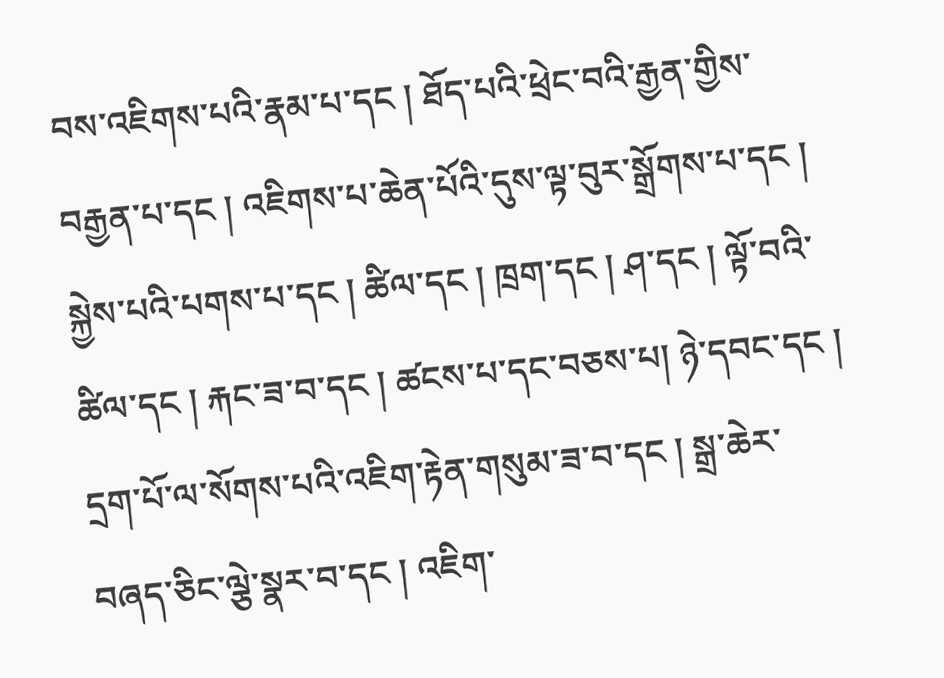བས་འཇིགས་པའི་རྣམ་པ་དང ། ཐོད་པའི་ཕྲེང་བའི་རྒྱན་གྱིས་བརྒྱན་པ་དང ། འཇིགས་པ་ཆེན་པོའི་དུས་ལྟ་བུར་སྒྲོགས་པ་དང ། སྐྱེས་པའི་པགས་པ་དང ། ཚིལ་དང ། ཁྲག་དང ། ཤ་དང ། ལྟོ་བའི་ཚིལ་དང ། རྐང་ཟ་བ་དང ། ཚངས་པ་དང་བཅས་པ། ཉེ་དབང་དང ། དྲག་པོ་ལ་སོགས་པའི་འཇིག་རྟེན་གསུམ་ཟ་བ་དང ། སྒྲ་ཆེར་བཞད་ཅིང་ལྕེ་སྣར་བ་དང ། འཇིག་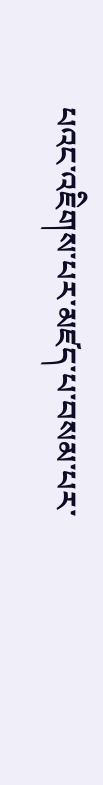པའང་འཇིགས་པར་མཛད་པ་བསམ་པར་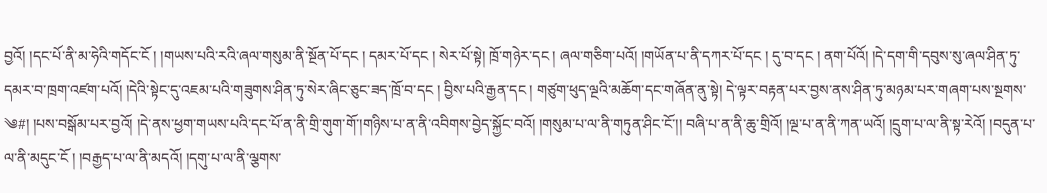བྱའོ། །དང་པོ་ནི་མ་ཧེའི་གདོང་ངོ ། །གཡས་པའི་རའི་ཞལ་གསུམ་ནི་སྔོན་པོ་དང ། དམར་པོ་དང ། སེར་པོ་སྟེ། ཁྲོ་གཉེར་དང ། ཞལ་གཅིག་པའོ། །གཡོན་པ་ནི་དཀར་པོ་དང ། དུ་བ་དང ། ནག་པོའོ། །དེ་དག་གི་དབུས་སུ་ཞལ་ཤིན་ཏུ་དམར་བ་ཁྲག་འཛག་པའོ། །དེའི་སྟེང་དུ་འཇམ་པའི་གཟུགས་ཤིན་ཏུ་སེར་ཞིང་ཅུང་ཟད་ཁྲོ་བ་དང ། བྱིས་པའི་རྒྱན་དང ། གཙུག་ཕུད་ལྔའི་མཆོག་དང་གཞོན་ནུ་སྟེ། དེ་ལྟར་བརྟན་པར་བྱས་ནས་ཤིན་ཏུ་མཉམ་པར་གཞག་པས་སྔགས་
༄#། །པས་བསྒོམ་པར་བྱའོ། །དེ་ནས་ཕྱག་གཡས་པའི་དང་པོ་ན་ནི་གྲི་གུག་གོ་།གཉིས་པ་ན་ནི་འབིགས་བྱེད་སྐྱོང་བའོ། །གསུམ་པ་ལ་ནི་གཏུན་ཤིང་ངོ་།། བཞི་པ་ན་ནི་ཆུ་གྲིའོ། །ལྔ་པ་ན་ནི་ཀན་ཡའོ། །དྲུག་པ་ལ་ནི་སྟ་རེའོ། །བདུན་པ་ལ་ནི་མདུང་ངོ ། །བརྒྱད་པ་ལ་ནི་མདའོ། །དགུ་པ་ལ་ནི་ལྕགས་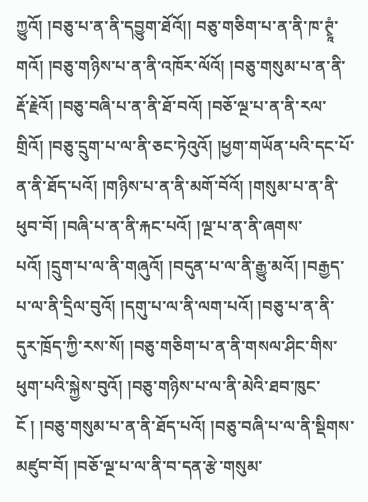ཀྱུའོ། །བཅུ་པ་ན་ནི་དབྱུག་ཐོའོ།། བཅུ་གཅིག་པ་ན་ནི་ཁ་ཊྭཱཾ་གའོ། །བཅུ་གཉིས་པ་ན་ནི་འཁོར་ལོའོ། །བཅུ་གསུམ་པ་ན་ནི་རྡོ་རྗེའོ། །བཅུ་བཞི་པ་ན་ནི་ཐོ་བའོ། །བཅོ་ལྔ་པ་ན་ནི་རལ་གྲིའོ། །བཅུ་དྲུག་པ་ལ་ནི་ཅང་ཏེའུའོ། །ཕྱག་གཡོན་པའི་དང་པོ་ན་ནི་ཐོད་པའོ། །གཉིས་པ་ན་ནི་མགོ་བོའོ། །གསུམ་པ་ན་ནི་ཕུབ་བོ། །བཞི་པ་ན་ནི་རྐང་པའོ། །ལྔ་པ་ན་ནི་ཞགས་པའོ། །དྲུག་པ་ལ་ནི་གཞུའོ། །བདུན་པ་ལ་ནི་རྒྱུ་མའོ། །བརྒྱད་པ་ལ་ནི་དྲིལ་བུའོ། །དགུ་པ་ལ་ནི་ལག་པའོ། །བཅུ་པ་ན་ནི་དུར་ཁྲོད་ཀྱི་རས་སོ། །བཅུ་གཅིག་པ་ན་ནི་གསལ་ཤིང་གིས་ཕུག་པའི་སྐྱེས་བུའོ། །བཅུ་གཉིས་པ་ལ་ནི་མེའི་ཐབ་ཁུང་ངོ ། །བཅུ་གསུམ་པ་ན་ནི་ཐོད་པའོ། །བཅུ་བཞི་པ་ལ་ནི་སྡིགས་མཛུབ་བོ། །བཅོ་ལྔ་པ་ལ་ནི་བ་དན་རྩེ་གསུམ་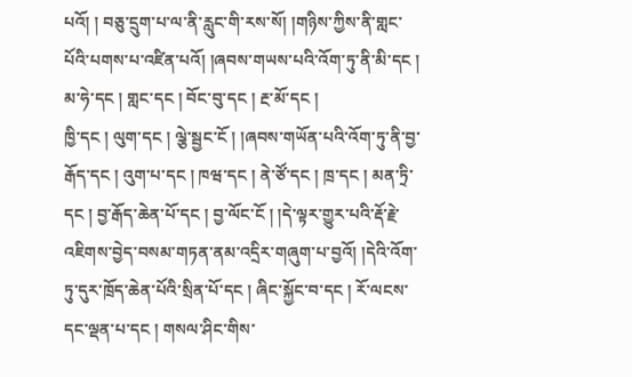པའོ། ། བཅུ་དྲུག་པ་ལ་ནི་རླུང་གི་རས་སོ། །གཉིས་ཀྱིས་ནི་གླང་པོའི་པགས་པ་འཛིན་པའོ། །ཞབས་གཡས་པའི་འོག་ཏུ་ནི་མི་དང ། མ་ཧེ་དང ། གླང་དང ། བོང་བུ་དང ། རྔ་མོ་དང །
ཁྱི་དང ། ལུག་དང ། ལྕེ་སྦྱང་ངོ ། །ཞབས་གཡོན་པའི་འོག་ཏུ་ནི་བྱ་རྒོད་དང ། འུག་པ་དང ། ཁཝ་དང ། ནེ་ཙོ་དང ། ཁྲ་དང ། མན་ཏྲི་དང ། བྱ་རྒོད་ཆེན་པོ་དང ། བྱ་ལོང་ངོ ། །དེ་ལྟར་གྱུར་པའི་རྡོ་རྗེ་འཇིགས་བྱེད་བསམ་གཏན་ནམ་འདྲིར་གཞུག་པ་བྱའོ། །དེའི་འོག་ཏུ་དུར་ཁྲོད་ཆེན་པོའི་སྲིན་པོ་དང ། ཞིང་སྐྱོང་བ་དང ། རོ་ལངས་དང་ལྡན་པ་དང ། གསལ་ཤིང་གིས་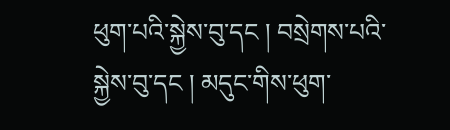ཕུག་པའི་སྐྱེས་བུ་དང ། བསྲེགས་པའི་སྐྱེས་བུ་དང ། མདུང་གིས་ཕུག་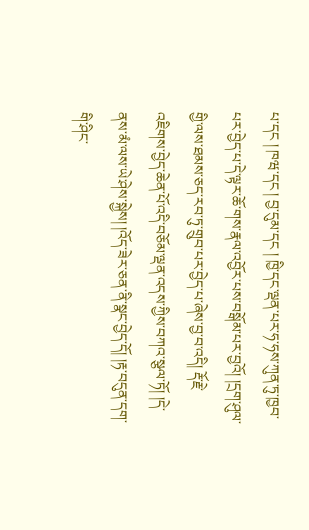པ་དང ། ཁཝ་དང ། བྱ་དུམ་དང ། ཁྱི་དང་ལྡན་པར་ཧ་ཧས་ཀུན་ཏུ་ཁྱབ་པར་བྱེད་པ་དེ་ལྟར་ཆོ་གས་རྣལ་འབྱོར་པས་བསྒོམ་པར་བྱའོ། །དྲག་ཤུལ་གྱི་ལས་ཐམས་ཅད་རབ་ཏུ་གྲུབ་པར་བྱེད་པ་ཞེས་བྱ་བ་འདི། རྡོ་རྗེ་འཇིགས་བྱེད་ཆེན་པོ་འདི་བཅོམ་ལྡན་འདས་ཀྱིས་བཀའ་སྩལ་ཏོ། །དེ་ནས་མཾ་ལས་ཡེ་ཤེས་སྐྱེས། །འོད་ཟེར་ཅན་ནི་སྣང་བྱེད་དོ། །རྟ་བདུན་དག་གི་ཤིང་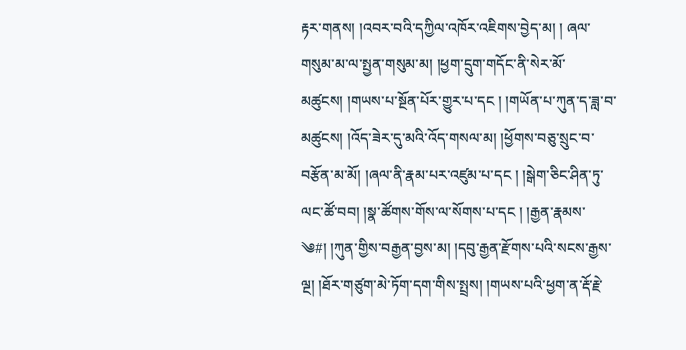རྟར་གནས། །འབར་བའི་དཀྱིལ་འཁོར་འཇིགས་བྱེད་མ། ། ཞལ་གསུམ་མ་ལ་སྤྱན་གསུམ་མ། །ཕྱག་དྲུག་གདོང་ནི་སེར་མོ་མཚུངས། །གཡས་པ་སྔོན་པོར་གྱུར་པ་དང ། །གཡོན་པ་ཀུན་ད་ཟླ་བ་མཚུངས། །འོད་ཟེར་དུ་མའི་འོད་གསལ་མ། །ཕྱོགས་བཅུ་སྲུང་བ་བརྩོན་མ་མོ། །ཞལ་ནི་རྣམ་པར་འཛུམ་པ་དང ། །སྒེག་ཅིང་ཤིན་ཏུ་ལང་ཚོ་བབ། །སྣ་ཚོགས་གོས་ལ་སོགས་པ་དང ། །རྒྱན་རྣམས་
༄#། །ཀུན་གྱིས་བརྒྱན་བྱས་མ། །དབུ་རྒྱན་རྫོགས་པའི་སངས་རྒྱས་ལྔ། །ཐོར་གཙུག་མེ་ཏོག་དག་གིས་སྤྲས། །གཡས་པའི་ཕྱག་ན་རྡོ་རྗེ་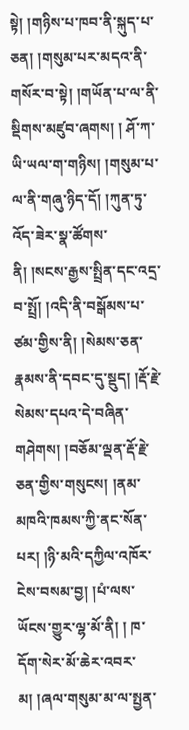སྟེ། །གཉིས་པ་ཁབ་ནི་སྐུད་པ་ཅན། །གསུམ་པར་མདའ་ནི་གསོར་བ་སྟེ། །གཡོན་པ་ལ་ནི་སྡིགས་མཛུབ་ཞགས། ། ཤོ་ཀ་ཡི་ཡལ་ག་གཉིས། །གསུམ་པ་ལ་ནི་གཞུ་ཉིད་དོ། །ཀུན་ཏུ་འོད་ཟེར་སྣ་ཚོགས་ནི། །སངས་རྒྱས་སྤྲིན་དང་འདྲ་བ་སྤྲོ། །འདི་ནི་བསྒོམས་པ་ཙམ་གྱིས་ནི། །སེམས་ཅན་རྣམས་ནི་དབང་དུ་སྡུད། །རྡོ་རྗེ་སེམས་དཔའ་དེ་བཞིན་གཤེགས། །བཅོམ་ལྡན་རྡོ་རྗེ་ཅན་གྱིས་གསུངས། །ནམ་མཁའི་ཁམས་ཀྱི་ནང་སོན་པར། །ཉི་མའི་དཀྱིལ་འཁོར་ངེས་བསམ་བྱ། །པཾ་ལས་ཡོངས་གྱུར་ལྷ་མོ་ནི། ། ཁ་དོག་སེར་མོ་ཆེར་འབར་མ། །ཞལ་གསུམ་མ་ལ་སྤྱན་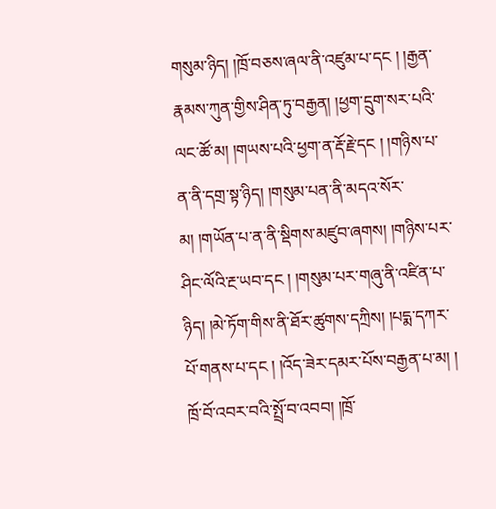གསུམ་ཉིད། །ཁྲོ་བཅས་ཞལ་ནི་འཛུམ་པ་དང ། །རྒྱན་རྣམས་ཀུན་གྱིས་ཤིན་ཏུ་བརྒྱན། །ཕྱག་དྲུག་སར་པའི་ལང་ཚོ་མ། །གཡས་པའི་ཕྱག་ན་རྡོ་རྗེ་དང ། །གཉིས་པ་ན་ནི་དགྲ་སྟ་ཉིད། །གསུམ་པན་ནི་མདའ་སོར་མ། །གཡོན་པ་ན་ནི་སྡིགས་མཛུབ་ཞགས། །གཉིས་པར་ཤིང་ལོའི་རྔ་ཡབ་དང ། །གསུམ་པར་གཞུ་ནི་འཛིན་པ་ཉིད། །མེ་ཏོག་གིས་ནི་ཐོར་ཚུགས་དཀྲིས། །པདྨ་དཀར་པོ་གནས་པ་དང ། །འོད་ཟེར་དམར་པོས་བརྒྱན་པ་མ། །
ཁྲོ་བོ་འབར་བའི་སྤྲོ་བ་འབབ། །ཁྲོ་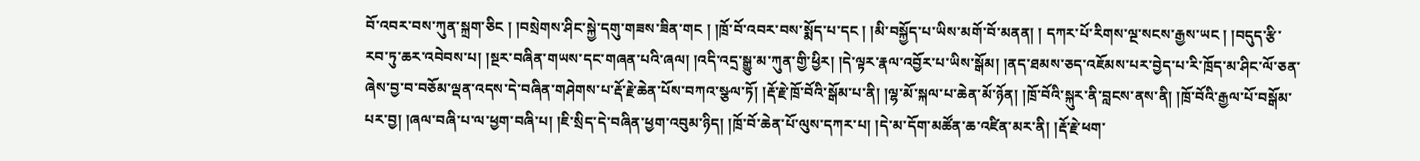བོ་འབར་བས་ཀུན་སྐྲག་ཅིང ། །བསྲེགས་ཤིང་སྐྱེ་དགུ་གཟས་ཟིན་གང ། །ཁྲོ་བོ་འབར་བས་སྨོད་པ་དང ། །མི་བསྐྱོད་པ་ཡིས་མགོ་བོ་མནན། ། དཀར་པོ་རིགས་ལྔ་སངས་རྒྱས་ཡང ། །བདུད་རྩི་རབ་ཏུ་ཆར་འབེབས་པ། །སྔར་བཞིན་གཡས་དང་གཞན་པའི་ཞལ། །འདི་འདྲ་སྒྱུ་མ་ཀུན་གྱི་ཕྱིར། །དེ་ལྟར་རྣལ་འབྱོར་པ་ཡིས་སྒོམ། །ནད་ཐམས་ཅད་འཇོམས་པར་བྱེད་པ་རི་ཁྲོད་མ་ཤིང་ལོ་ཅན་ཞེས་བྱ་བ་བཅོམ་ལྡན་འདས་དེ་བཞིན་གཤེགས་པ་རྡོ་རྗེ་ཆེན་པོས་བཀའ་སྩལ་ཏོ། །རྡོ་རྗེ་ཁྲོ་བོའི་སྒོམ་པ་ནི། །ལྷ་མོ་སྐལ་པ་ཆེན་མོ་ཉོན། །ཁྲོ་བོའི་སྐུར་ནི་བླངས་ནས་ནི། །ཁྲོ་བོའི་རྒྱལ་པོ་བསྒོམ་པར་བྱ། །ཞལ་བཞི་པ་ལ་ཕྱག་བཞི་པ། །ཇི་སྲིད་དེ་བཞིན་ཕྱག་འབུམ་ཉིད། །ཁྲོ་བོ་ཆེན་པོ་ལུས་དཀར་པ། །དེ་མ་དོག་མཚོན་ཆ་འཛིན་མར་ནི། །རྡོ་རྗེ་ཕག་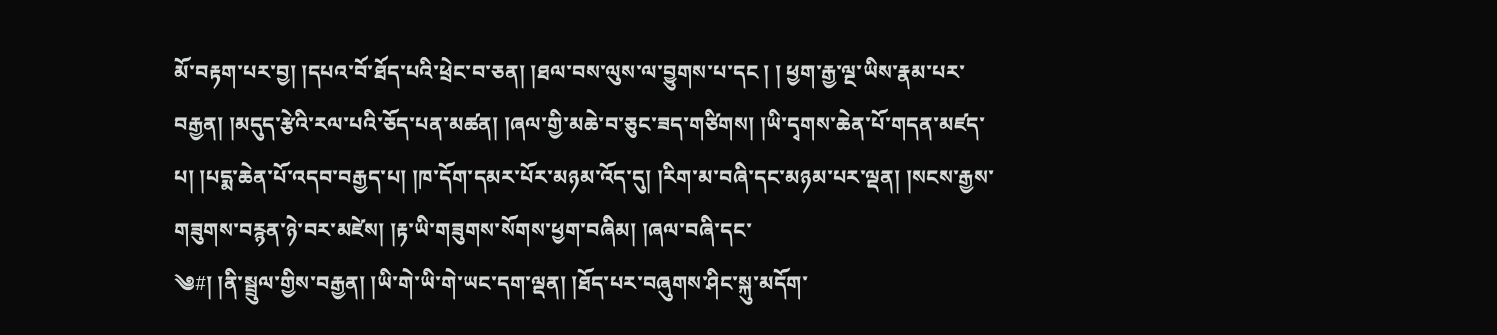མོ་བརྟག་པར་བྱ། །དཔའ་བོ་ཐོད་པའི་ཕྲེང་བ་ཅན། །ཐལ་བས་ལུས་ལ་བྱུགས་པ་དང ། ། ཕྱག་རྒྱ་ལྔ་ཡིས་རྣམ་པར་བརྒྱན། །མདུད་རྩེའི་རལ་པའི་ཅོད་པན་མཚན། །ཞལ་གྱི་མཆེ་བ་ཅུང་ཟད་གཙིགས། །ཡི་དྭགས་ཆེན་པོ་གདན་མཛད་པ། །པདྨ་ཆེན་པོ་འདབ་བརྒྱད་པ། །ཁ་དོག་དམར་པོར་མཉམ་འོད་དུ། །རིག་མ་བཞི་དང་མཉམ་པར་ལྡན། །སངས་རྒྱས་གཟུགས་བརྙན་ཉེ་བར་མཛེས། །རྟ་ཡི་གཟུགས་སོགས་ཕྱག་བཞིམ། །ཞལ་བཞི་དང་
༄#། །ནི་སྦྲུལ་གྱིས་བརྒྱན། །ཡི་གེ་ཡི་གེ་ཡང་དག་ལྡན། །ཐོད་པར་བཞུགས་ཤིང་སྐུ་མདོག་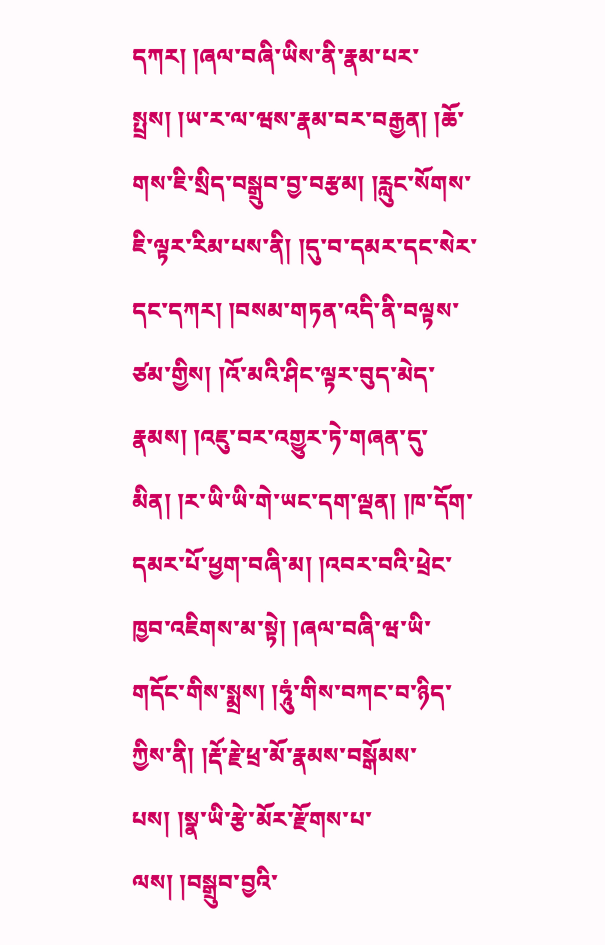དཀར། །ཞལ་བཞི་ཡིས་ནི་རྣམ་པར་སྤྲས། །ཡ་ར་ལ་ཝས་རྣམ་བར་བརྒྱན། །ཆོ་གས་ཇི་སྲིད་བསྒྲུབ་བྱ་བརྩམ། །རླུང་སོགས་ཇི་ལྟར་རིམ་པས་ནི། །དུ་བ་དམར་དང་སེར་དང་དཀར། །བསམ་གཏན་འདི་ནི་བལྟས་ཙམ་གྱིས། །འོ་མའི་ཤིང་ལྟར་བུད་མེད་རྣམས། །འཇུ་བར་འགྱུར་ཏེ་གཞན་དུ་མིན། །ར་ཡི་ཡི་གེ་ཡང་དག་ལྡན། །ཁ་དོག་དམར་པོ་ཕྱག་བཞི་མ། །འབར་བའི་ཕྲེང་ཁྱབ་འཇིགས་མ་སྟེ། །ཞལ་བཞི་ཝ་ཡི་གདོང་གིས་སྨྲས། །ཧཱུཾ་གིས་བཀང་བ་ཉིད་ཀྱིས་ནི། །རྡོ་རྗེ་ཕྲ་མོ་རྣམས་བསྒོམས་པས། །སྣ་ཡི་རྩེ་མོར་རྫོགས་པ་ལས། །བསྒྲུབ་བྱའི་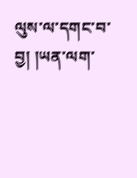ལུས་ལ་དགང་བ་བྱ། །ཡན་ལག་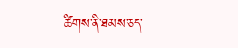ཚིགས་ནི་ཐམས་ཅད་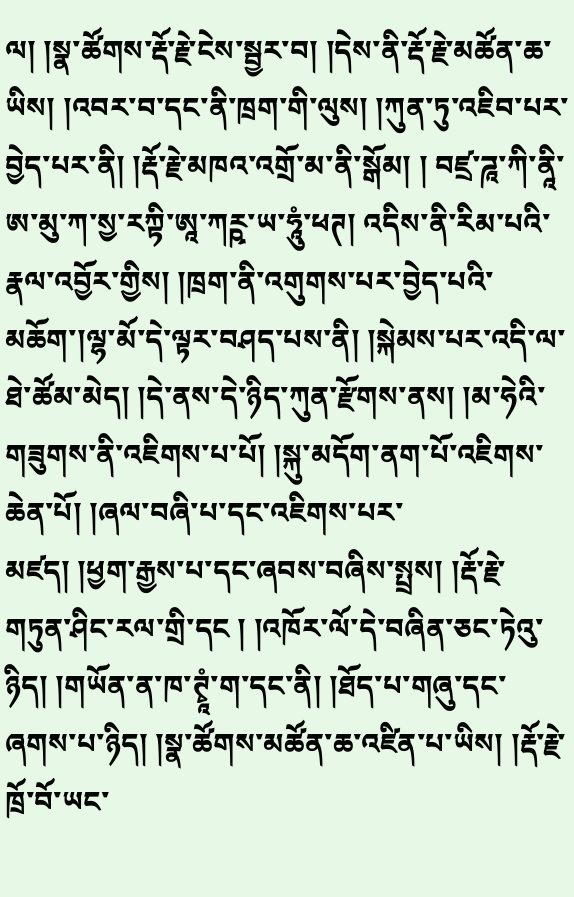ལ། །སྣ་ཚོགས་རྡོ་རྗེ་ངེས་སྦྱར་བ། །དེས་ནི་རྡོ་རྗེ་མཚོན་ཆ་ཡིས། །འབར་བ་དང་ནི་ཁྲག་གི་ལུས། །ཀུན་ཏུ་འཇིབ་པར་བྱེད་པར་ནི། །རྡོ་རྗེ་མཁའ་འགྲོ་མ་ནི་སྒོམ། ། བཛྲ་ཌཱ་ཀི་ནཱི་ཨ་མུ་ཀ་སྱ་རཀྟི་ཨཱ་ཀཪྵ་ཡ་ཧཱུཾ་ཕཊ། འདིས་ནི་རིམ་པའི་རྣལ་འབྱོར་གྱིས། །ཁྲག་ནི་འགུགས་པར་བྱེད་པའི་མཆོག་།ལྷ་མོ་དེ་ལྟར་བཤད་པས་ནི། །སྐེམས་པར་འདི་ལ་ཐེ་ཚོམ་མེད། །དེ་ནས་དེ་ཉིད་ཀུན་རྫོགས་ནས། །མ་ཧེའི་གཟུགས་ནི་འཇིགས་པ་པོ། །སྐུ་མདོག་ནག་པོ་འཇིགས་ཆེན་པོ། །ཞལ་བཞི་པ་དང་འཇིགས་པར་
མཛད། །ཕྱག་རྒྱས་པ་དང་ཞབས་བཞིས་སྤྲས། །རྡོ་རྗེ་གཏུན་ཤིང་རལ་གྲི་དང ། །འཁོར་ལོ་དེ་བཞིན་ཅང་ཏེའུ་ཉིད། །གཡོན་ན་ཁ་ཊྭཱཾ་ག་དང་ནི། །ཐོད་པ་གཞུ་དང་ཞགས་པ་ཉིད། །སྣ་ཚོགས་མཚོན་ཆ་འཛིན་པ་ཡིས། །རྡོ་རྗེ་ཁྲོ་བོ་ཡང་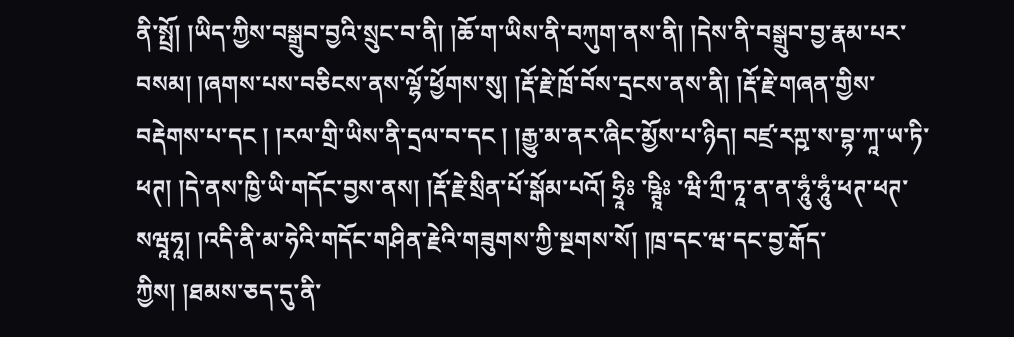ནི་སྤྲོ། །ཡིད་ཀྱིས་བསྒྲུབ་བྱའི་སྲུང་བ་ནི། །ཆོ་ག་ཡིས་ནི་བཀུག་ནས་ནི། །དེས་ནི་བསྒྲུབ་བྱ་རྣམ་པར་བསམ། །ཞགས་པས་བཅིངས་ནས་ལྷོ་ཕྱོགས་སུ། །རྡོ་རྗེ་ཁྲོ་བོས་དྲངས་ནས་ནི། །རྡོ་རྗེ་གཞན་གྱིས་བརྡེགས་པ་དང ། །རལ་གྲི་ཡིས་ནི་དྲལ་བ་དང ། །རྒྱུ་མ་ནར་ཞིང་མྱོས་པ་ཉིད། བཛྲ་རཀྵ་ས་བྷ་ཀཱ་ཡ་ཏི་ཕཊ། །དེ་ནས་ཁྱི་ཡི་གདོང་བྱས་ནས། །རྡོ་རྗེ་སྲིན་པོ་སྒོམ་པའོ། ཧྲཱིཿ ་ཥྚཱིཿ ་ཝི་ཀྲྀ་ཏཱ་ན་ན་ཧཱུཾ་ཧཱུཾ་ཕཊ་ཕཊ་སཝཱཧཱ། །འདི་ནི་མ་ཧེའི་གདོང་གཤིན་རྗེའི་གཟུགས་ཀྱི་སྔགས་སོ། །ཁྲ་དང་ཝ་དང་བྱ་རྒོད་ཀྱིས། །ཐམས་ཅད་དུ་ནི་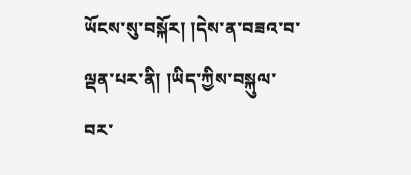ཡོངས་སུ་བསྐོར། །དེས་ན་བཟའ་བ་ལྡན་པར་ནི། །ཡིད་ཀྱིས་བསྐུལ་བར་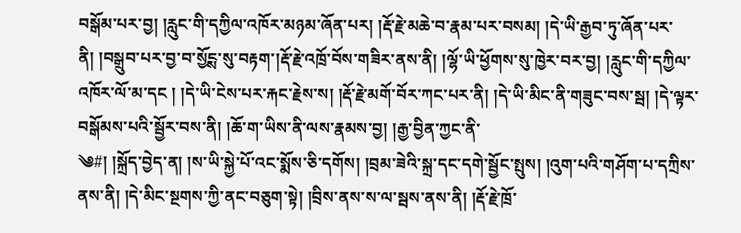བསྒོམ་པར་བྱ། །རླུང་གི་དཀྱིལ་འཁོར་མཉམ་ཞོན་པར། །རྡོ་རྗེ་མཆེ་བ་རྣམ་པར་བསམ། །དེ་ཡི་རྒྱབ་ཏུ་ཞོན་པར་ནི། །བསྒྲུབ་པར་བྱ་བ་སྱོངྶ་སུ་བརྟག་།རྡོ་རྗེ་འཁྲོ་བོས་གཟིར་ནས་ནི། །ལྷོ་ཡི་ཕྱོགས་སུ་ཁྱེར་བར་བྱ། །རླུང་གི་དཀྱིལ་འཁོར་ལོ་མ་དང ། །དེ་ཡི་ངེས་པར་རྐང་རྗེས་ས། །རྡོ་རྗེ་མགོ་བོར་ཀང་པར་ནི། །དེ་ཡི་མིང་ནི་གཟུང་བས་སྦ། །དེ་ལྟར་བསྒོམས་པའི་སྦྱོར་བས་ནི། །ཆོ་ག་ཡིས་ནི་ལས་རྣམས་བྱ། །རྒྱ་བྱིན་ཀྱང་ནི་
༄#། །སྐྲོད་བྱེད་ན། །ས་ཡི་སྐྱེ་པོ་འང་སྨོས་ཅི་དགོས། །བྲམ་ཟེའི་སྐྲ་དང་དགེ་སྦྱོང་སྤུས། །འུག་པའི་གཤོག་པ་དཀྲིས་ནས་ནི། །དེ་མིང་སྔགས་ཀྱི་ནང་བཅུག་སྟེ། །བྲིས་ནས་ས་ལ་སྦས་ནས་ནི། །རྡོ་རྗེ་ཁྲོ་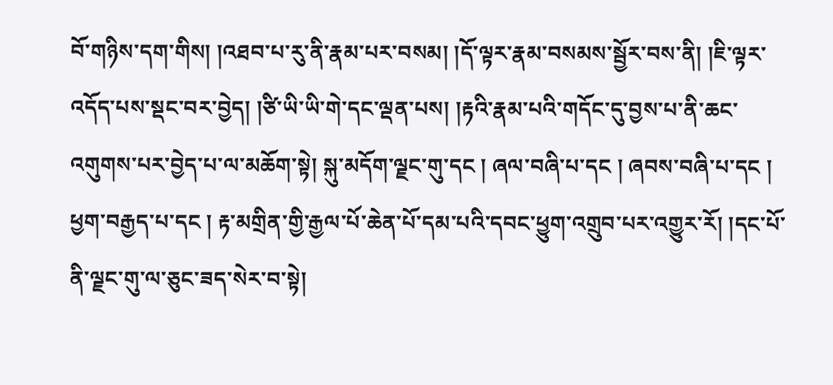བོ་གཉིས་དག་གིས། །འཐབ་པ་རུ་ནི་རྣམ་པར་བསམ། །དོ་ལྟར་རྣམ་བསམས་སྦྱོར་བས་ནི། །ཇི་ལྟར་འདོད་པས་སྡང་བར་བྱེད། །ཙི་ཡི་ཡི་གེ་དང་ལྡན་པས། །རྟའི་རྣམ་པའི་གདོང་དུ་བྱས་པ་ནི་ཆང་འགུགས་པར་བྱེད་པ་ལ་མཆོག་སྟེ། སྐུ་མདོག་ལྗང་གུ་དང ། ཞལ་བཞི་པ་དང ། ཞབས་བཞི་པ་དང ། ཕྱག་བརྒྱད་པ་དང ། རྟ་མགྲིན་གྱི་རྒྱལ་པོ་ཆེན་པོ་དམ་པའི་དབང་ཕྱུག་འགྲུབ་པར་འགྱུར་རོ། །དང་པོ་ནི་ལྗང་གུ་ལ་ཅུང་ཟད་སེར་བ་སྟེ།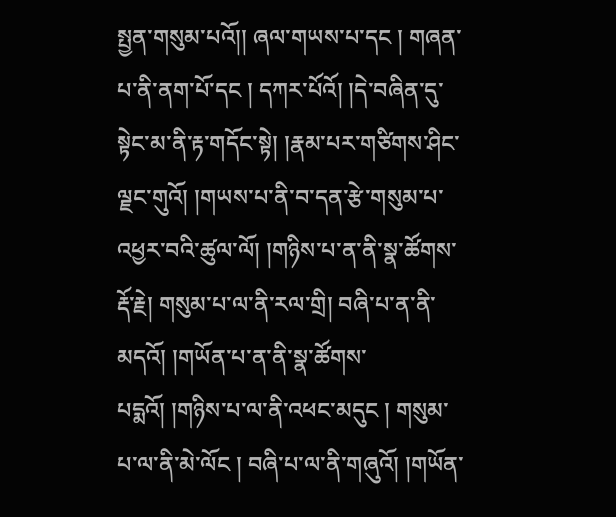སྤྱན་གསུམ་པའོ།། ཞལ་གཡས་པ་དང ། གཞན་པ་ནི་ནག་པོ་དང ། དཀར་པོའོ། །དེ་བཞིན་དུ་སྟེང་མ་ནི་རྟ་གདོང་སྟེ། །རྣམ་པར་གཙིགས་ཤིང་ལྗང་གུའོ། །གཡས་པ་ནི་བ་དན་རྩེ་གསུམ་པ་འཕྱར་བའི་ཚུལ་ལོ། །གཉིས་པ་ན་ནི་སྣ་ཚོགས་རྡོ་རྗེ། གསུམ་པ་ལ་ནི་རལ་གྲི། བཞི་པ་ན་ནི་མདའོ། །གཡོན་པ་ན་ནི་སྣ་ཚོགས་པདྨའོ། །གཉིས་པ་ལ་ནི་འཕང་མདུང ། གསུམ་པ་ལ་ནི་མེ་ལོང ། བཞི་པ་ལ་ནི་གཞུའོ། །གཡོན་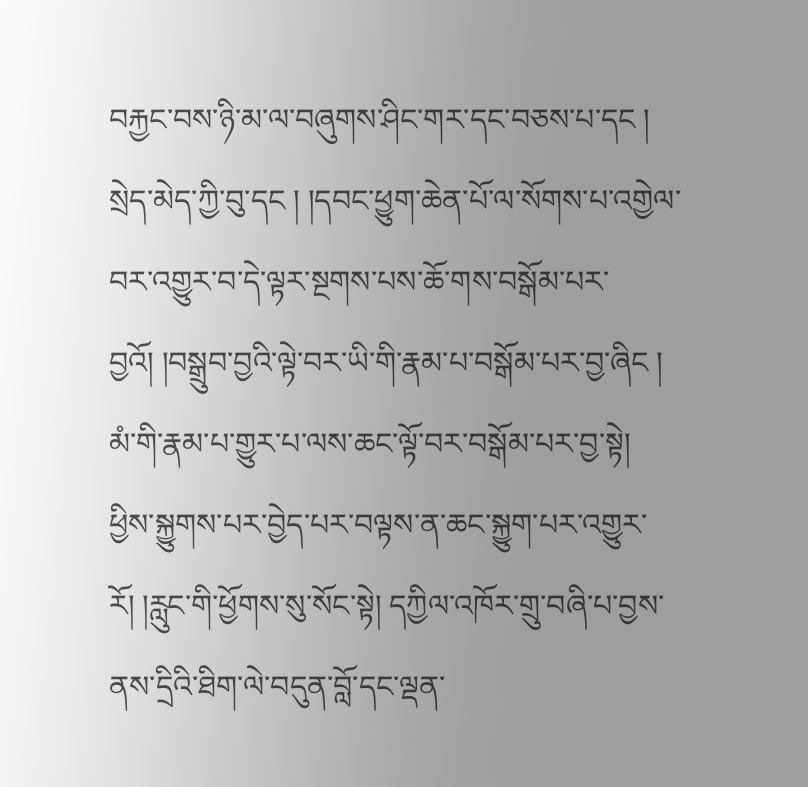བརྐྱང་བས་ཉི་མ་ལ་བཞུགས་ཤིང་གར་དང་བཅས་པ་དང ། སྲེད་མེད་ཀྱི་བུ་དང ། །དབང་ཕྱུག་ཆེན་པོ་ལ་སོགས་པ་འགྱེལ་
བར་འགྱུར་བ་དེ་ལྟར་སྔགས་པས་ཆོ་གས་བསྒོམ་པར་བྱའོ། །བསྒྲུབ་བྱའི་ལྟེ་བར་ཡི་གི་རྣམ་པ་བསྒོམ་པར་བྱ་ཞིང ། མཾ་གི་རྣམ་པ་གྱུར་པ་ལས་ཆང་ལྟོ་བར་བསྒོམ་པར་བྱ་སྟེ། ཕྱིས་སྐྱུགས་པར་བྱེད་པར་བལྟས་ན་ཆང་སྐྱུག་པར་འགྱུར་རོ། །རླུང་གི་ཕྱོགས་སུ་སོང་སྟེ། དཀྱིལ་འཁོར་གྲུ་བཞི་པ་བྱས་ནས་དྲིའི་ཐིག་ལེ་བདུན་བློ་དང་ལྡན་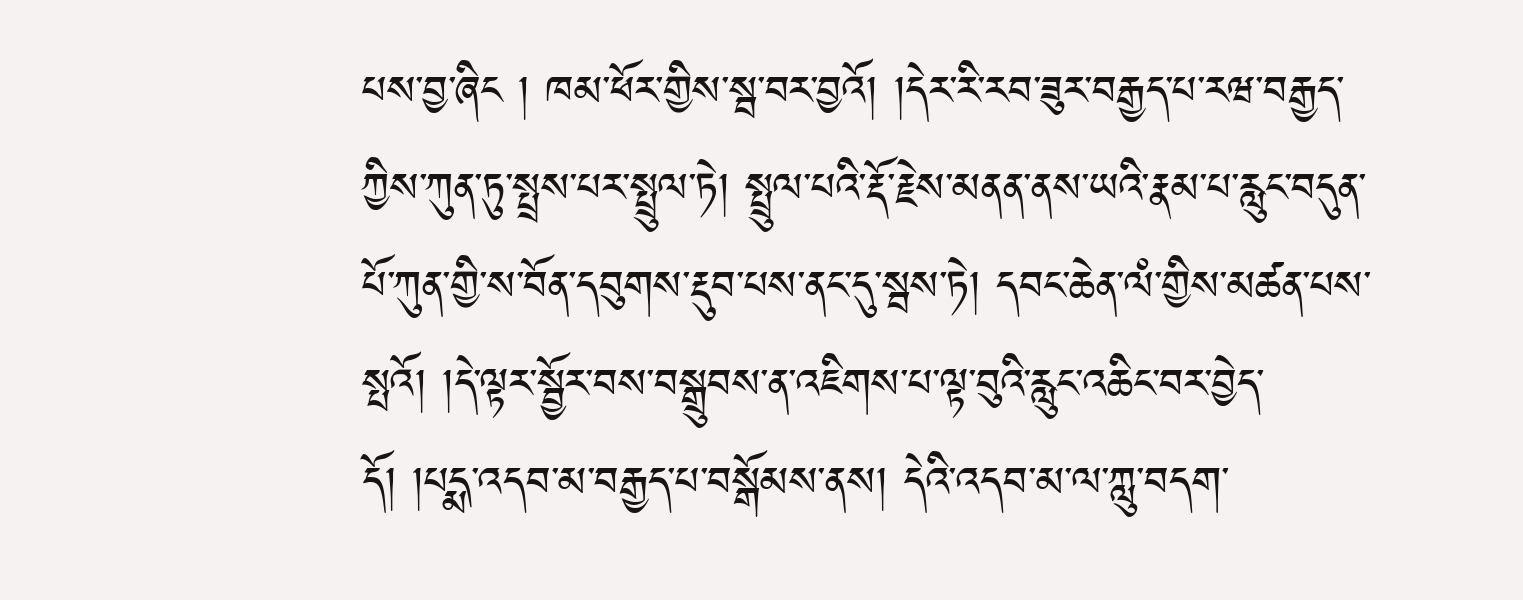པས་བྱ་ཞིང ། ཁམ་ཕོར་གྱིས་སྦ་བར་བྱའོ། །དེར་རི་རབ་ཟུར་བརྒྱད་པ་རཝ་བརྒྱད་ཀྱིས་ཀུན་ཏུ་སྤྲས་པར་སྤྲུལ་ཏེ། སྤྲུལ་པའི་རྡོ་རྗེས་མནན་ནས་ཡའི་རྣམ་པ་རླུང་བདུན་པོ་ཀུན་གྱི་ས་བོན་དབུགས་རྡུབ་པས་ནང་དུ་སྦས་ཏེ། དབང་ཆེན་ལཾ་གྱིས་མཚན་པས་སྤའོ། །དེ་ལྟར་སྦྱོར་བས་བསྒྲུབས་ན་འཇིགས་པ་ལྟ་བུའི་རླུང་འཆིང་བར་བྱེད་དོ། །པདྨ་འདབ་མ་བརྒྱད་པ་བསྒོམས་ནས། དེའི་འདབ་མ་ལ་ཀླུ་བདག་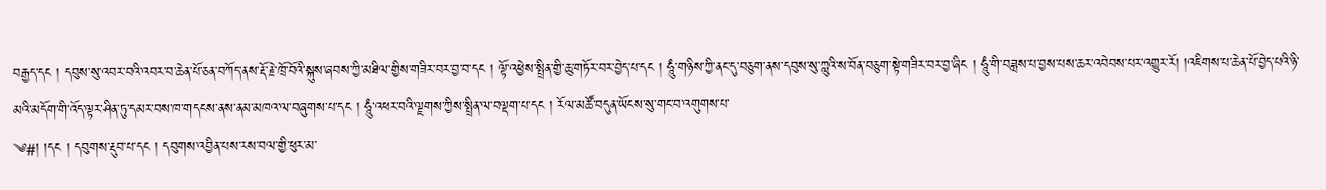བརྒྱད་དང ། དབུས་སུ་འབར་བའི་འབར་བ་ཆེན་པོ་ཅན་བཀོད་ནས་རྡོ་རྗེ་ཁྲོ་བོའི་སྐུས་ཞབས་ཀྱི་མཐིལ་གྱིས་གཟིར་བར་བྱ་བ་དང ། ལྟོ་འཕྱེས་སྤྲིན་གྱི་ཆུ་གཏོར་བར་བྱེད་པ་དང ། ཧཱུཾ་གཉིས་ཀྱི་ནང་དུ་བཅུག་ནས་དབུས་སུ་ཀླུའི་ས་བོན་བཅུག་སྟེ་གཟིར་བར་བྱ་ཞིང ། ཧཱུཾ་གི་བཟླས་པ་བྱས་པས་ཆར་འབེབས་པར་འགྱུར་རོ། །འཇིགས་པ་ཆེན་པོ་བྱེད་པའི་ཉི་མའི་མདོག་གི་འོད་ལྟར་ཤིན་ཏུ་དམར་བས་ཁ་གདངས་ནས་ནམ་མཁའ་ལ་བཞུགས་པ་དང ། ཧཱུཾ་འཕར་བའི་ལྗགས་ཀྱིས་སྤྲིན་ལ་བལྡག་པ་དང ། རོལ་མཚོ་བདུན་ཡོངས་སུ་གང་བ་འགུགས་པ་
༄#། །དང ། དབུགས་རྡུབ་པ་དང ། དབུགས་འབྱིན་པས་རས་བལ་གྱི་ཕུར་མ་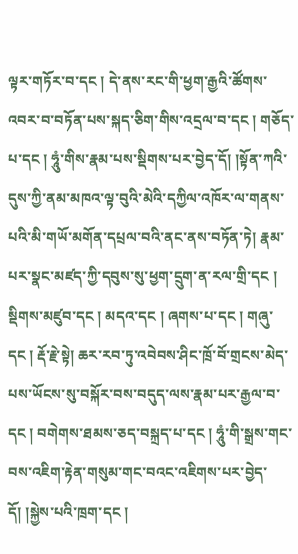ལྟར་གཏོར་བ་དང ། དེ་ནས་རང་གི་ཕྱག་རྒྱའི་ཚོགས་འབར་བ་བཏོན་པས་སྐད་ཅིག་གིས་འདྲལ་བ་དང ། གཅོད་པ་དང ། ཧཱུཾ་གིས་རྣམ་པས་སྡིགས་པར་བྱེད་དོ། །སྟོན་ཀའི་དུས་ཀྱི་ནམ་མཁའ་ལྟ་བུའི་མེའི་དཀྱིལ་འཁོར་ལ་གནས་པའི་མི་གཡོ་མགོན་དཔྲལ་བའི་ནང་ནས་བཏོན་ཏེ། རྣམ་པར་སྣང་མཛད་ཀྱི་དབུས་སུ་ཕྱག་དྲུག་ན་རལ་གྲི་དང ། སྡིགས་མཛུབ་དང ། མདའ་དང ། ཞགས་པ་དང ། གཞུ་དང ། རྡོ་རྗེ་སྟེ། ཆར་རབ་ཏུ་འབེབས་ཤིང་ཁྲོ་བོ་གྲངས་མེད་པས་ཡོངས་སུ་བསྐོར་བས་བདུད་ལས་རྣམ་པར་རྒྱལ་བ་དང ། བགེགས་ཐམས་ཅད་བསྐྲད་པ་དང ། ཧཱུཾ་གི་སྒྲས་གང་བས་འཇིག་རྟེན་གསུམ་གང་བའང་འཇིགས་པར་བྱེད་དོ། །སྐྱེས་པའི་ཁྲག་དང །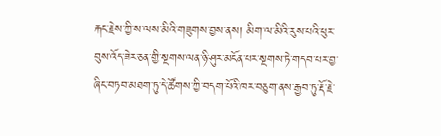རྐང་རྗེས་ཀྱི་ས་ལས་མིའི་གཟུགས་བྱས་ནས། མིག་ལ་མིའི་རུས་པའི་ཕུར་བུས་འོད་ཟེར་ཅན་གྱི་སྔགས་ལན་ཉི་ཤུར་མངོན་པར་སྔགས་ཏེ་གདབ་པར་བྱ་ཞིང་བཏབ་མཐག་ཏུ་དེ་ཚོགས་ཀྱི་བདག་པོའི་ཁར་བཅུག་ནས་རྒྱབ་ཏུ་རྡོ་རྗེ་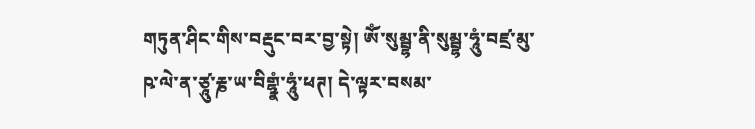གཏུན་ཤིང་གིས་བརྡུང་བར་བྱ་སྟེ། ཨོཾ་སུམྦྷ་ནི་སུམྦྷ་ཧཱུཾ་བཛྲ་མུ་ཥ་ལེ་ན་ཙཱུ་རྞ་ཡ་བིགྷྣཾ་ཧཱུཾ་ཕཊ། དེ་ལྟར་བསམ་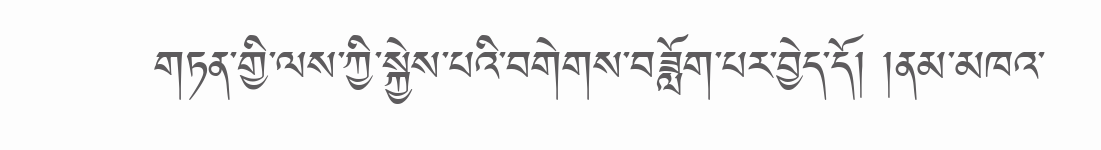གཏན་གྱི་ལས་ཀྱི་སྐྱེས་པའི་བགེགས་བཟློག་པར་བྱེད་དོ། །ནམ་མཁའ་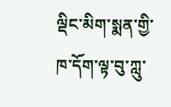ལྡིང་མིག་སྨན་གྱི་ཁ་དོག་ལྟ་བུ་ཀླུ་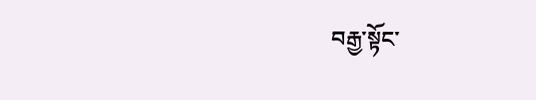བརྒྱ་སྟོང་